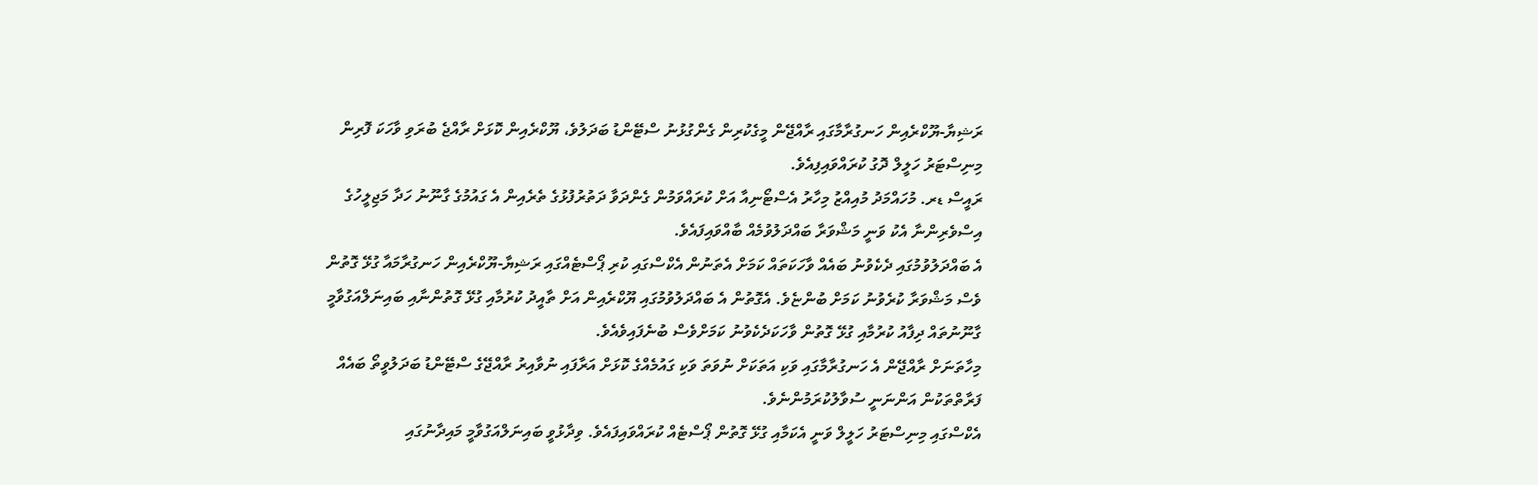ރަޝިޔާ-ޔޫކްރެއިން ހަނގުރާމާގައި ރާއްޖޭން މީގެކުރިން ގެންގުޅުނު ސްޓޭންޑު ބަދަލުވެ، ޔޫކްރެއިން ކޮޅަށް ރާއްޖެ ބުރަވި ވާހަކަ ފޮރިން މިނިސްޓަރު ހަލީލް ދޮގު ކުރައްވައިފިއެވެ.
ރައީސް ޑރ. މުހައްމަދު މުއިއްޒު މިހާރު އެސްޓޯނިއާ އަށް ކުރައްވަމުން ގެންދަވާ ދަތުރުފުޅުގެ ތެރެއިން އެ ގައުމުގެ ގާނޫނު ހަދާ މަޖިލީހުގެ އިސްވެރިންނާ އެކު ވަނީ މަޝްވަރާ ބައްދަލުވުމެއް ބާއްވައިފައެވެ.
އެ ބައްދަލުވުމުގައި ދެކެވުނު ބައެއް ވާހަކަތައް ކަމަށް އެތަނުން އެކްސްގައި ކުރި ޕޯސްޓެއްގައި ރަޝިޔާ-ޔޫކްރެއިން ހަނގުރާމައާ ގުޅޭ ގޮތުން ވެސް މަޝްވަރާ ކުރެވުނު ކަމަށް ބުންޏެވެ. އެގޮތުން އެ ބައްދަލުވުމުގައި ޔޫކްރެއިން އަށް ތާއީދު ކުރުމާއި ގުޅޭ ގޮތުންނާއި ބައިނަލްއަގުވާމީ ގާނޫނުތައް ދިފާއު ކުރުމާއި ގުޅޭ ގޮތުން ވާހަކަދެކެވުނު ކަމަށްވެސް ބުނެފައިވެއެވެ.
މިހާތަނަށް ރާއްޖޭން އެ ހަނގުރާމާގައި ވަކި އަތަކަށް ނުވަތަ ވަކި ގައުމެއްގެ ކޮޅަށް އަރާފައި ނުވާއިރު ރާއްޖޭގެ ސްޓޭންޑު ބަދަލުވީތޯ ބައެއް ފަރާތްތަކުން އަންނަނީ ސުވާލުކުރަމުންނެވެ.
އެކްސްގައި މިނިސްޓަރު ހަލީލް ވަނީ އެކަމާއި ގުޅޭ ގޮތުން ޕޯސްޓެއް ކުރައްވައިފައެވެ. ވިދާޅުވީ ބައިނަލްއަގުވާމީ މައިދާނުގައި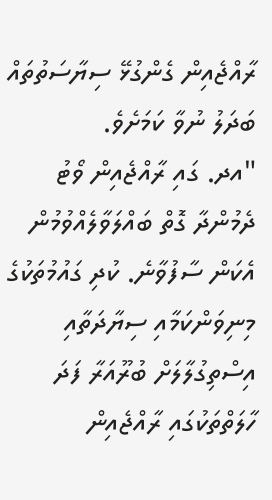ރާއްޖެއިން ގެންގުޅޭ ސިޔާސަތުތައް ބަދަލު ނުވާ ކަމަށެވެ.
"އދ. ގައި ރާއްޖެއިން ވޯޓު ދެމުންދާ ގޮތް ބައްލަވާލެއްވުމުން އެކަން ސާފުވާނެ. ކުދި ގައުމުތަކުގެ މިނިވަންކަމާއި ސިޔާދަތާއި އިސްތިގުލާލަށް ބުރޫއަރާ ފަދަ ހާލަތްތަކުގައި ރާއްޖެއިން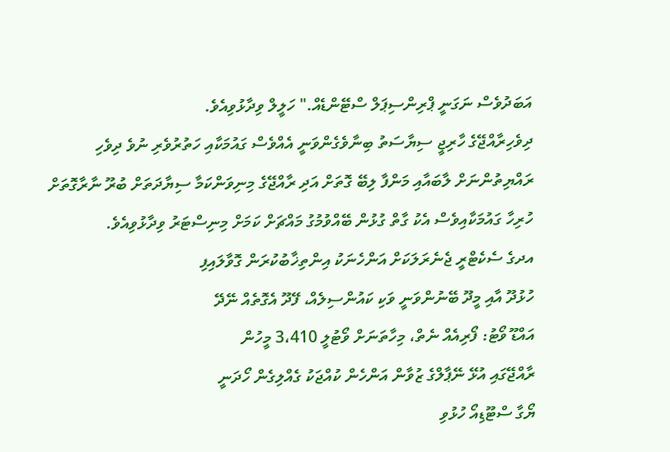އަބަދުވެސް ނަގަނީ ޕްރިންސިޕަލް ސްޓޭންޑެއް." ހަލީލް ވިދާޅުވިއެވެ.
ދިވެހިރާއްޖޭގެ ހާރިޖީ ސިޔާސަތު ބިނާވެގެންވަނީ އެއްވެސް ގައުމަކާއި ހަތުރުވެރި ނުވެ ދިވެހި ރައްޔިތުންނަށް ލާބައާއި މަންފާ ލިބޭ ގޮތަށް އަދި ރާއްޖޭގެ މިނިވަންކަމާ ސިޔާދަތަށް ބުރޫ ނާރާގޮތަށް ހުރިހާ ގައުމަކާއިވެސް އެކު ގާތް ގުޅުން ބޭއްވުމުގު މައްޗަށް ކަމަށް މިނިސްޓަރު ވިދާޅުވިއެވެ.
އދގެ ސެކެޓްރީ ޖެނެރަލަކަށް އަންހެނަކު އިންތިޚާބުކުރަން ގޮވާލައިފި
ހުޅުދޫ އާއި މީދޫ ބޭނުންވަނީ ވަކި ކައުންސިލެއް، ފޭދޫ އެގޮތެއް ނޭދޭ
އައްޑޫ ވޯޓު: ފޯރިއެއް ނެތް، މިހާތަނަށް ވޯޓުލީ 3،410 މީހުން
ރާއްޖޭގައި އުޅޭ ނޭޕާލްގެ ޒުވާން އަންހެން ކުއްޖަކު ގެއްލިގެން ހޯދަނީ
ޔޯގާ ސްޓޫޑިއޯ ހުޅުވި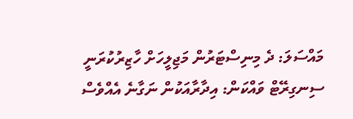މައްސަލަ: ދެ މިނިސްޓަރުން މަޖިލީހަށް ހާޒިރުކުރަނީ
ސިނގިރޭޓް ވައްކަން: އިދާރާއަކުން ނަގާނެ އެއްވެސް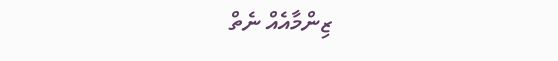ޒިންމާއެއް ނެތް